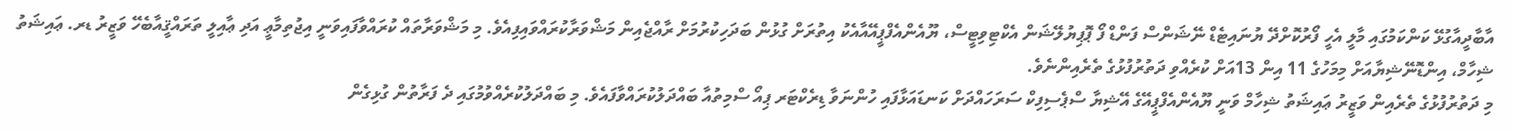އާބާދީއާގުޅޭ ކަންކަމުގައި މާލީ އެހީ ފޯރުކޮށްދޭ ޔުނައިޓެޑް ނޭޝަންސް ފަންޑް ފޯ ޕޮޕިޔުލޭޝަން އެކްޓިވިޓީސް، ޔޫއެންއެފްޕީއޭއާއެކު އިތުރަށް ގުޅުން ބަދަހިކުރުމަށް ރާއްޖެއިން މަޝްވަރާކުރައްވައިފިއެވެ. މި މަޝްވަރާތައް ކުރައްވާފައިވަނީ އިޖުތިމާޢީ އަދި ޢާއިލީ ތަރައްޤީއާބެހޭ ވަޒީރު ޑރ. ޢައިޝަތު ޝިހާމް، އިންޑޮނޭޝިޔާއަށް މިމަހުގެ 11 އިން 13އަށް ކުރެއްވި ދަތުރުފުޅުގެ ތެރެއިންނެވެ.
މި ދަތުރުފުޅުގެ ތެރެއިން ވަޒީރު ޢައިޝަތު ޝިހާމް ވަނީ ޔޫއެންއެފްޕީއޭގެ އޭޝިޔާ ސްޕެސިފިކް ސަރަހައްދަށް ކަނޑައަޅާފައި ހުންނަވާ ޑިރެކްޓަރ ޕިއޯ ސްމިތުއާ ބައްދަލުކުރައްވާފައެވެ. މި ބައްދަލުކުރެއްވުމުގައި ދެ ފަރާތުން ގުޅިގެން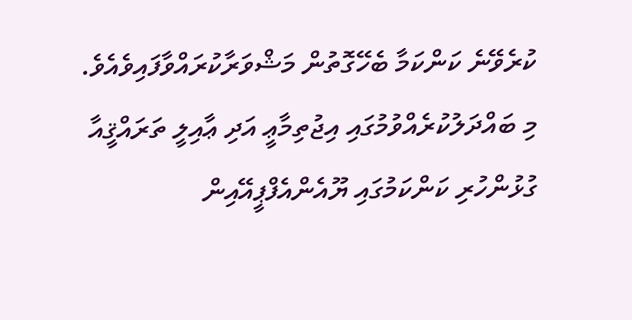ކުރެވޭނެ ކަންކަމާ ބެހޭގޮތުން މަޝްވަރާކުރައްވާފައިވެއެވެ.
މި ބައްދަލުކުރެއްވުމުގައި އިޖުތިމާޢީ އަދި ޢާއިލީ ތަރައްޤީއާ ގުޅުންހުރި ކަންކަމުގައި ޔޫއެންއެފްޕީއޭއިން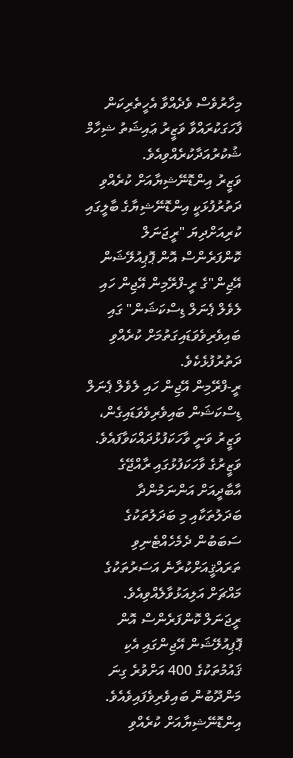މިހާރުވެސް ވެދެއްވާ އެހީތެރިކަން ފާހަގަކުރައްވާ ވަޒީރު ޢައިޝަތު ޝިހާމް ޝުކުރުއަދާކުރެއްވިއެވެ.
ވަޒީރު އިންޑޮނޭޝިޔާއަށް ކުރެއްވި ދަތުރުފުޅަކީ އިންޑޮނޭޝިޔާގެ ބާލީގައި ކުރިއަށްދިޔަ "ރީޖަނަލް ކޮންފަރެންސް އޮން ޕޮޕިއުލޭޝަން އޭޖިން"ގެ ރީ-ފްރޭމިން އޭޖިން ހައި ލެވެލް ޕެނަލް ޑިސްކަޝަން" ގައި ބައިވެރިވެވަޑައިގަތުމަށް ކުރެއްވި ދަތުރުފުޅެކެވެ.
ރީ-ފްރޭމިން އޭޖިން ހައި ލެވެލް ޕެނަލް ޑިސްކަޝަން ބައިވެރިވެވަޑައިގެން، ވަޒީރު ވަނީ ވާހަކަފުޅުދައްކަވާފައެވެ. ވަޒީރުގެ ވާހަކަފުޅުގައި ރާއްޖޭގެ އާބާދީއަށް އަންނަމުންދާ ބަދަލުތަކާއި މި ބަދަލުތަކުގެ ސަބަބުން ދެމެހެއްޓެނިވި ތަރައްޤީއަށްކުރާނެ އަސަރުތަކުގެ މައްޗަށް އަލިއަޅުވާލެއްވިއެވެ. ރީޖަނަލް ކޮންފަރެންސް އޮން ޕޮޕިއުލޭޝަން އޭޖިންގައި އެކި ޤައުމުތަކުގެ 400 އަށްވުރެ ގިނަ މަންދޫބުން ބައިވެރިވެފައިވެއެވެ.
އިންޑޮނޭޝިޔާއަށް ކުރެއްވި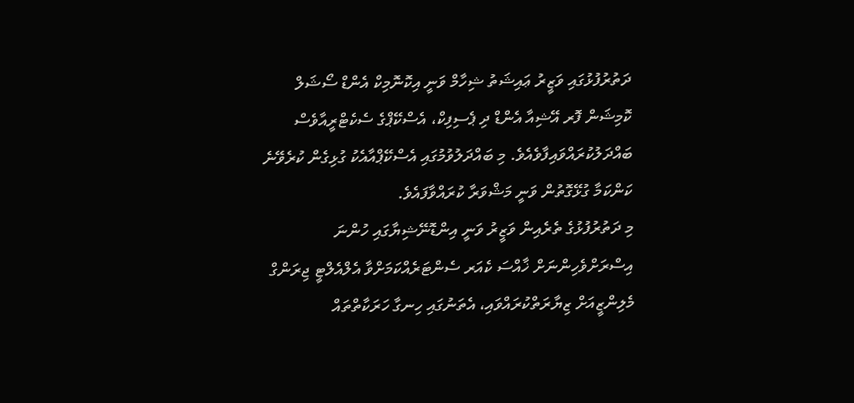ދަތުރުފުޅުގައި ވަޒީރު ޢައިޝަތު ޝިހާމް ވަނީ އިކޮނޮމިކް އެންޑް ސޯޝަލް ކޮމިޝަން ފޮރ އޭޝިއާ އެންޑް ދި ޕެސިފިކް، އެސްކޭޕްގެ ސެކެޓްރީއާވެސް ބައްދަލުކުރައްވައިފާވެއެވެ. މި ބައްދަލުވުމުގައި އެސްކޭޕްއާއެކު ގުޅިގެން ކުރެވޭނެ ކަންކަމާ ގުޅޭގޮތުން ވަނީ މަޝްވަރާ ކުރައްވާފައެވެ.
މި ދަތުރުފުޅުގެ ތެރެއިން ވަޒީރު ވަނީ އިންޑޮނޭޝިޔާގައި ހުންނަ އިސްރަށްވެހިންނަށް ޚާއްސަ ކެއަރ ސެންޓަރެއްކަމަށްވާ އެލްއެލްޓީ ޖިރަންގް މެލިންޒީއަށް ޒިޔާރަތްކުރައްވައި، އެތަނުގައި ހިނގާ ހަރަކާތްތައް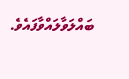ބައްލަވާލައްވާފައެވެ.